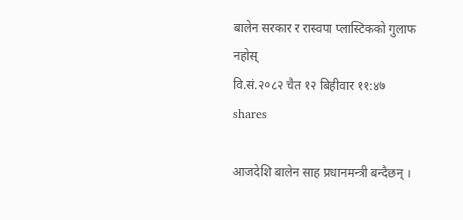बालेन सरकार र रास्वपा प्लास्टिकको गुलाफ नहोस्
वि.सं.२०८२ चैत १२ बिहीवार ११:४७
shares

आजदेशि बालेन साह प्रधानमन्त्री बन्दैछन् ।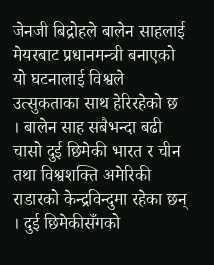जेनजी बिद्रोहले बालेन साहलाई मेयरबाट प्रधानमन्त्री बनाएको यो घटनालाई विश्वले उत्सुकताका साथ हेरिरहेको छ । बालेन साह सबैभन्दा बढी चासो दुई छिमेकी भारत र चीन तथा विश्वशक्ति अमेरिकी राडारको केन्द्रविन्दुमा रहेका छन् । दुई छिमेकीसँगको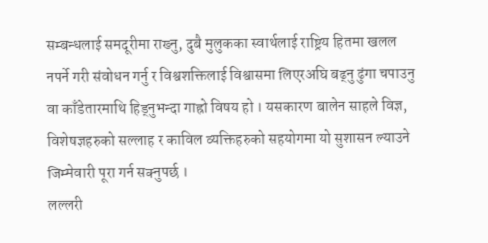सम्बन्धलाई समदूरीमा राख्नु, दुबै मुलुकका स्वार्थलाई राष्ट्रिय हितमा खलल नपर्ने गरी संवोधन गर्नु र विश्वशक्तिलाई विश्वासमा लिएरअघि बढ्नु ढुंगा चपाउनु वा काँडेतारमाथि हिड्नुभन्दा गाह्रो विषय हो । यसकारण बालेन साहले विज्ञ, विशेषज्ञहरुको सल्लाह र काविल व्यक्तिहरुको सहयोगमा यो सुशासन ल्याउने जिम्मेवारी पूरा गर्न सक्नुपर्छ ।
लल्लरी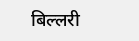बिल्लरी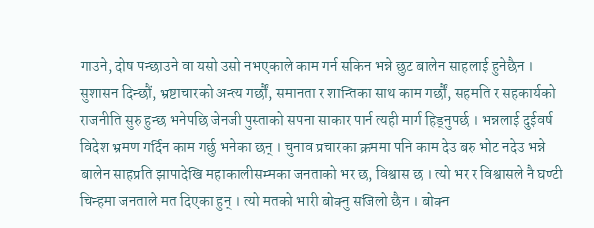गाउने, दोष पन्छाउने वा यसो उसो नभएकाले काम गर्न सकिन भन्ने छुट बालेन साहलाई हुनेछैन । सुशासन दिन्छौं, भ्रष्टाचारको अन्त्य गर्छौं, समानता र शान्तिका साथ काम गर्छौं, सहमति र सहकार्यको राजनीति सुरु हुन्छ भनेपछि जेनजी पुस्ताको सपना साकार पार्न त्यही मार्ग हिड्नुपर्छ । भन्नलाई दुईवर्ष विदेश भ्रमण गर्दिन काम गर्छु भनेका छन् । चुनाव प्रचारका क्रममा पनि काम देउ बरु भोट नदेउ भन्ने बालेन साहप्रति झापादेखि महाकालीसम्मका जनताको भर छ, विश्वास छ । त्यो भर र विश्वासले नै घण्टी चिन्हमा जनताले मत दिएका हुन् । त्यो मतको भारी बोक्नु सजिलो छैन । बोक्न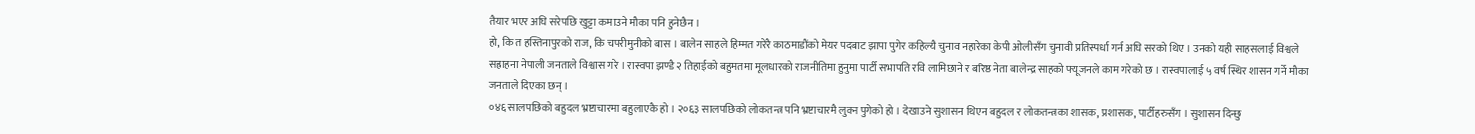तैयार भएर अघि सरेपछि खुट्टा कमाउने मौका पनि हुनेछैन ।
हो, कि त हस्तिनापुरको राज, कि चपरीमुनीको बास । बालेन साहले हिम्मत गरेरै काठमाडौंको मेयर पदबाट झापा पुगेर कहिल्यै चुनाव नहारेका केपी ओलीसँग चुनावी प्रतिस्पर्धा गर्न अघि सरको थिए । उनको यही साहसलाई विश्वले सह्राहना नेपाली जनताले विश्वास गरे । रास्वपा झण्डै २ तिहाईको बहुमतमा मूलधारको राजनीतिमा हुनुमा पार्टी सभापति रवि लामिछाने र बरिष्ठ नेता बालेन्द्र साहको फ्यूजनले काम गरेको छ । रास्वपालाई ५ वर्ष स्थिर शासन गर्ने मौका जनताले दिएका छन् ।
०४६ सालपछिको बहुदल भ्रष्टाचारमा बहुलाएकै हो । २०६३ सालपछिको लोकतन्त्र पनि भ्रष्टाचारमै लुक्न पुगेको हो । देखाउने सुशासन थिएन बहुदल र लोकतन्त्रका शासक, प्रशासक, पार्टीहरुसँग । सुशासन दिन्छु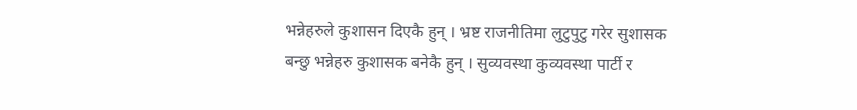भन्नेहरुले कुशासन दिएकै हुन् । भ्रष्ट राजनीतिमा लुटुपुटु गरेर सुशासक बन्छु भन्नेहरु कुशासक बनेकै हुन् । सुव्यवस्था कुव्यवस्था पार्टी र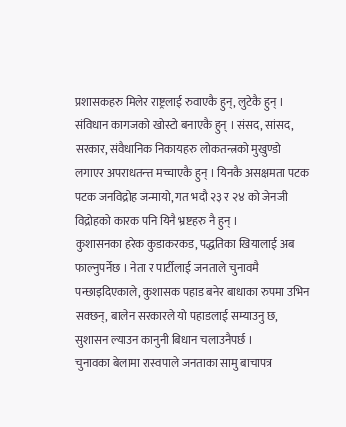प्रशासकहरु मिलेर राष्ट्रलाई रुवाएकै हुन्, लुटेकै हुन् । संविधान कागजको खोस्टो बनाएकै हुन् । संसद, सांसद, सरकार, संवैधानिक निकायहरु लोकतन्त्रको मुखुण्डो लगाएर अपराधतन्त्त मच्चाएकै हुन् । यिनकै असक्षमता पटक पटक जनविद्रोह जन्मायो, गत भदौ २३ र २४ को जेनजी विद्रोहको कारक पनि यिनै भ्रष्टहरु नै हुन् ।
कुशासनका हरेक कुडाकरकड, पद्धतिका खियालाई अब फाल्नुपर्नेछ । नेता र पार्टीलाई जनताले चुनावमै पन्छाइदिएकाले, कुशासक पहाड बनेर बाधाका रुपमा उभिन सक्छन्, बालेन सरकारले यो पहाडलाई सम्याउनु छ, सुशासन ल्याउन कानुनी बिधान चलाउनैपर्छ ।
चुनावका बेलामा रास्वपाले जनताका सामु बाचापत्र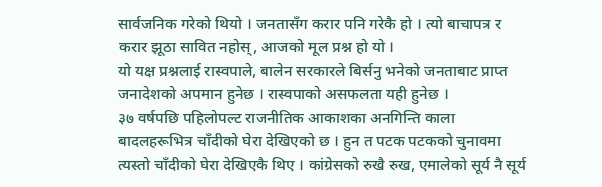सार्वजनिक गरेको थियो । जनतासँग करार पनि गरेकै हो । त्यो बाचापत्र र करार झूठा सावित नहोस्, आजको मूल प्रश्न हो यो ।
यो यक्ष प्रश्नलाई रास्वपाले, बालेन सरकारले बिर्सनु भनेको जनताबाट प्राप्त जनादेशको अपमान हुनेछ । रास्वपाको असफलता यही हुनेछ ।
३७ वर्षपछि पहिलोपल्ट राजनीतिक आकाशका अनगिन्ति काला बादलहरूभित्र चाँदीको घेरा देखिएको छ । हुन त पटक पटकको चुनावमा त्यस्तो चाँदीको घेरा देखिएकै थिए । कांग्रेसको रुखै रुख, एमालेको सूर्य नै सूर्य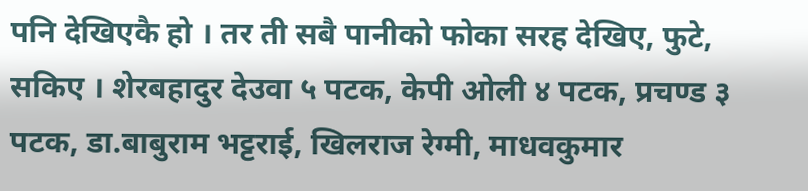पनि देखिएकै हो । तर ती सबै पानीको फोका सरह देखिए, फुटे, सकिए । शेरबहादुर देउवा ५ पटक, केपी ओली ४ पटक, प्रचण्ड ३ पटक, डा.बाबुराम भट्टराई, खिलराज रेग्मी, माधवकुमार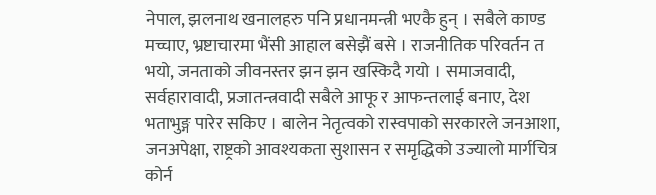नेपाल, झलनाथ खनालहरु पनि प्रधानमन्त्री भएकै हुन् । सबैले काण्ड मच्चाए, भ्रष्टाचारमा भैंसी आहाल बसेझैं बसे । राजनीतिक परिवर्तन त भयो, जनताको जीवनस्तर झन झन खस्किदै गयो । समाजवादी, सर्वहारावादी, प्रजातन्त्रवादी सबैले आफू र आफन्तलाई बनाए, देश भताभुङ्ग पारेर सकिए । बालेन नेतृत्वको रास्वपाको सरकारले जनआशा, जनअपेक्षा, राष्ट्रको आवश्यकता सुशासन र समृद्धिको उज्यालो मार्गचित्र कोर्न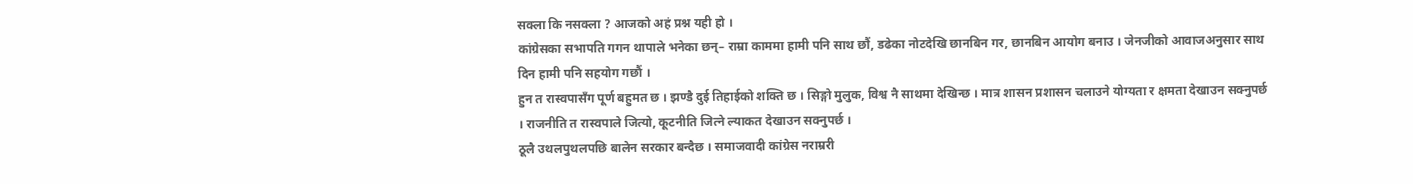सक्ला कि नसक्ला ? आजको अहं प्रश्न यही हो ।
कांग्रेसका सभापति गगन थापाले भनेका छन्– राम्रा काममा हामी पनि साथ छौं, डढेका नोटदेखि छानबिन गर, छानबिन आयोग बनाउ । जेनजीको आवाजअनुसार साथ दिन हामी पनि सहयोग गछौं ।
हुन त रास्वपासँग पूर्ण बहुमत छ । झण्डै दुई तिहाईको शक्ति छ । सिङ्गो मुलुक, विश्व नै साथमा देखिन्छ । मात्र शासन प्रशासन चलाउने योग्यता र क्षमता देखाउन सक्नुपर्छ । राजनीति त रास्वपाले जित्यो, कूटनीति जित्ने ल्याकत देखाउन सक्नुपर्छ ।
ठूलै उथलपुथलपछि बालेन सरकार बन्दैछ । समाजवादी कांग्रेस नराम्ररी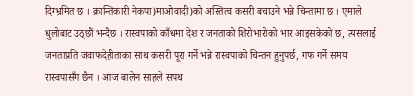दिग्भ्रमित छ । क्रान्तिकारी नेकपा)माओवादी)को अस्तित्व कसरी बचाउने भन्ने चिन्तामा छ । एमाले धुलोबाट उठ्छौं भन्दैछ । रास्वपाको काँधमा देश र जनताको शिरोभारोको भार आइसकेको छ, त्यसलाई जनताप्रति जवाफदेहीताका साथ कसरी पूरा गर्ने भन्ने रास्वपाको चिन्तन हुनुपर्छ, गफ गर्ने समय रास्वपासँग छैन । आज बालेन साहले सपथ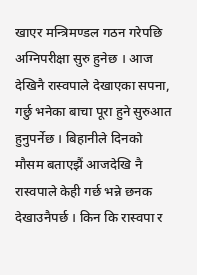खाएर मन्त्रिमण्डल गठन गरेपछि अग्निपरीक्षा सुरु हुनेछ । आज देखिनै रास्वपाले देखाएका सपना, गर्छु भनेका बाचा पूरा हुने सुरुआत हुनुपर्नेछ । बिहानीले दिनको मौसम बताएझैं आजदेखि नै रास्वपाले केही गर्छ भन्ने छनक देखाउनैपर्छ । किन कि रास्वपा र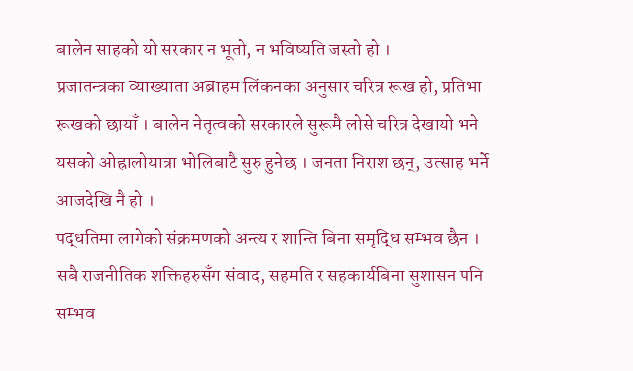बालेन साहको यो सरकार न भूतो, न भविष्यति जस्तो हो ।
प्रजातन्त्रका व्याख्याता अब्राहम लिंकनका अनुसार चरित्र रूख हो, प्रतिभा रूखको छायाँ । बालेन नेतृत्वको सरकारले सुरूमै लोसे चरित्र देखायो भने यसको ओह्रालोयात्रा भोलिबाटै सुरु हुनेछ । जनता निराश छन्, उत्साह भर्ने आजदेखि नै हो ।
पद्धतिमा लागेको संक्रमणको अन्त्य र शान्ति बिना समृद्धि सम्भव छैन । सबै राजनीतिक शक्तिहरुसँग संवाद, सहमति र सहकार्यबिना सुशासन पनि सम्भव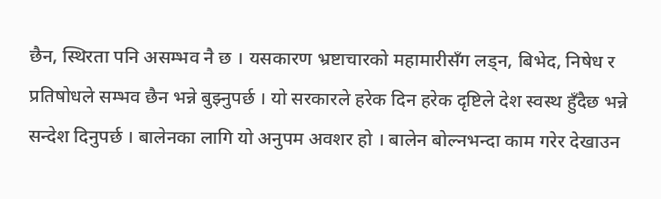छैन, स्थिरता पनि असम्भव नै छ । यसकारण भ्रष्टाचारको महामारीसँग लड्न, बिभेद, निषेध र प्रतिषोधले सम्भव छैन भन्ने बुझ्नुपर्छ । यो सरकारले हरेक दिन हरेक दृष्टिले देश स्वस्थ हुँदैछ भन्ने सन्देश दिनुपर्छ । बालेनका लागि यो अनुपम अवशर हो । बालेन बोल्नभन्दा काम गरेर देखाउन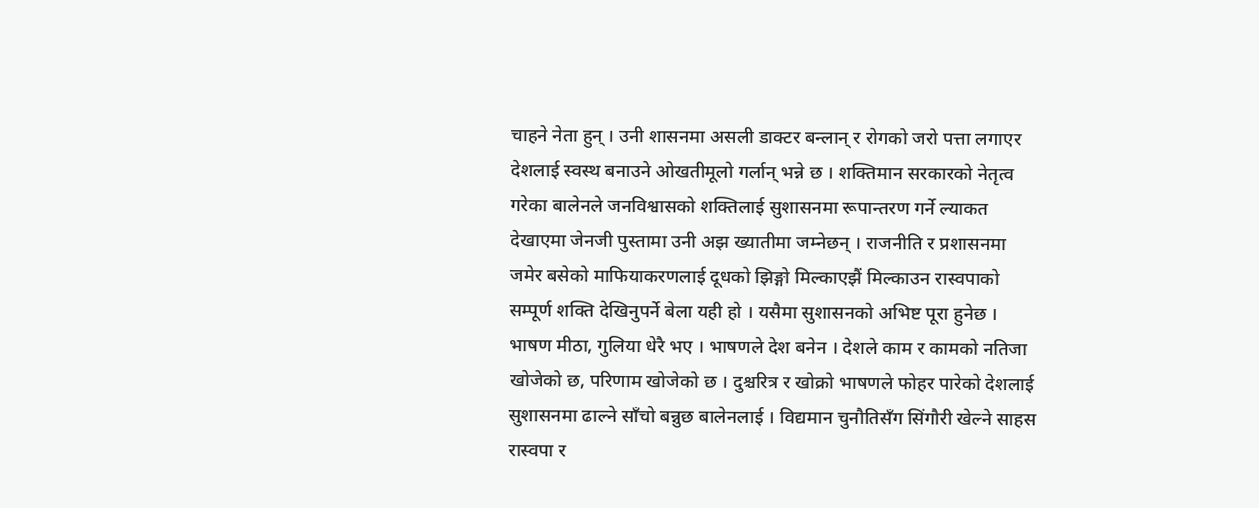चाहने नेता हुन् । उनी शासनमा असली डाक्टर बन्लान् र रोगको जरो पत्ता लगाएर देशलाई स्वस्थ बनाउने ओखतीमूलो गर्लान् भन्ने छ । शक्तिमान सरकारको नेतृत्व गरेका बालेनले जनविश्वासको शक्तिलाई सुशासनमा रूपान्तरण गर्ने ल्याकत देखाएमा जेनजी पुस्तामा उनी अझ ख्यातीमा जम्नेछन् । राजनीति र प्रशासनमा जमेर बसेको माफियाकरणलाई दूधको झिङ्गो मिल्काएझैं मिल्काउन रास्वपाको सम्पूर्ण शक्ति देखिनुपर्ने बेला यही हो । यसैमा सुशासनको अभिष्ट पूरा हुनेछ ।
भाषण मीठा, गुलिया धेरै भए । भाषणले देश बनेन । देशले काम र कामको नतिजा खोजेको छ, परिणाम खोजेको छ । दुश्चरित्र र खोक्रो भाषणले फोहर पारेको देशलाई सुशासनमा ढाल्ने साँचो बन्नुछ बालेनलाई । विद्यमान चुनौतिसँग सिंगौरी खेल्ने साहस रास्वपा र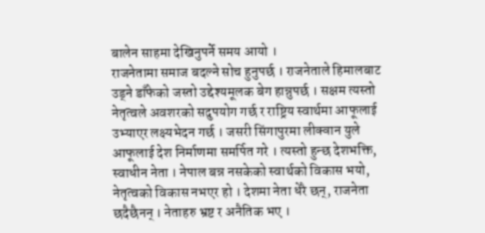बालेन साहमा देखिनुपर्ने समय आयो ।
राजनेतामा समाज बदल्ने सोच हुनुपर्छ । राजनेताले हिमालबाट उड्ने डाँफेको जस्तो उद्देश्यमूलक बेग हान्नुपर्छ । सक्षम त्यस्तो नेतृत्वले अवशरको सदुपयोग गर्छ र राष्ट्रिय स्वार्थमा आफूलाई उभ्याएर लक्ष्यभेदन गर्छ । जसरी सिंगापुरमा लीक्वान युले आफूलाई देश निर्माणमा समर्पित गरे । त्यस्तो हुन्छ देशभक्ति, स्वाधीन नेता । नेपाल बन्न नसकेको स्वार्थको विकास भयो, नेतृत्वको विकास नभएर हो । देशमा नेता धेरै छन्, राजनेता छदैछैनन् । नेताहरु भ्रष्ट र अनैतिक भए ।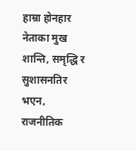हाम्रा होनहार नेताका मुख शान्ति, समृद्धि र सुशासनतिर भएन, राजनीतिक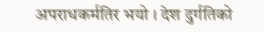अपराधकर्मतिर भयो । देश दुर्गतिको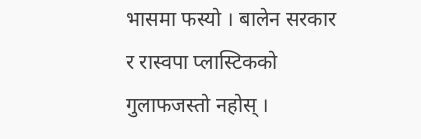भासमा फस्यो । बालेन सरकार र रास्वपा प्लास्टिकको गुलाफजस्तो नहोस् ।